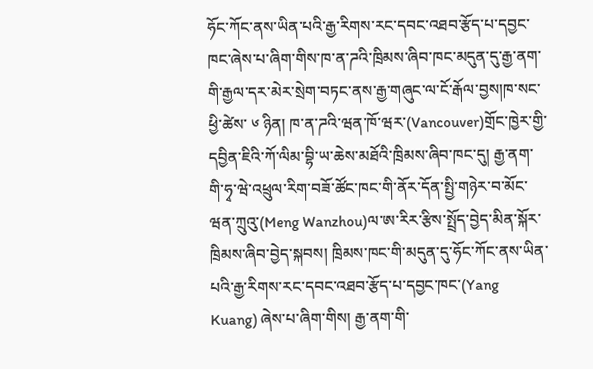ཧོང་ཀོང་ནས་ཡིན་པའི་རྒྱ་རིགས་རང་དབང་འཐབ་རྩོད་པ་དབྱང་ཁང་ཞེས་པ་ཞིག་གིས་ཁ་ན་ཌའི་ཁྲིམས་ཞིབ་ཁང་མདུན་དུ་རྒྱ་ནག་གི་རྒྱལ་དར་མེར་སྲེག་བཏང་ནས་རྒྱ་གཞུང་ལ་ངོ་རྒོལ་བྱས།ཁ་སང་ཕྱི་ཚེས་ ༦ ཉིན། ཁ་ན་ཌའི་ཝན་ཁོ་ཝར་(Vancouver)གྲོང་ཁྱེར་གྱི་དབྱིན་ཇིའི་ཀོ་ལིམ་བྷི་ཡ་ཆེས་མཐོའི་ཁྲིམས་ཞིབ་ཁང་དུ། རྒྱ་ནག་གི་ཧྭ་ཝེ་འཕྲུལ་རིག་བཟོ་ཚོང་ཁང་གི་ནོར་དོན་སྤྱི་གཉེར་བ་མོང་ཝན་ཀྲུའུ་(Meng Wanzhou)ལ་ཨ་རིར་རྩིས་སྤྲོད་བྱེད་མིན་སྐོར་ཁྲིམས་ཞིབ་བྱེད་སྐབས། ཁྲིམས་ཁང་གི་མདུན་དུ་ཧོང་ཀོང་ནས་ཡིན་པའི་རྒྱ་རིགས་རང་དབང་འཐབ་རྩོད་པ་དབྱང་ཁང་(Yang Kuang) ཞེས་པ་ཞིག་གིས། རྒྱ་ནག་གི་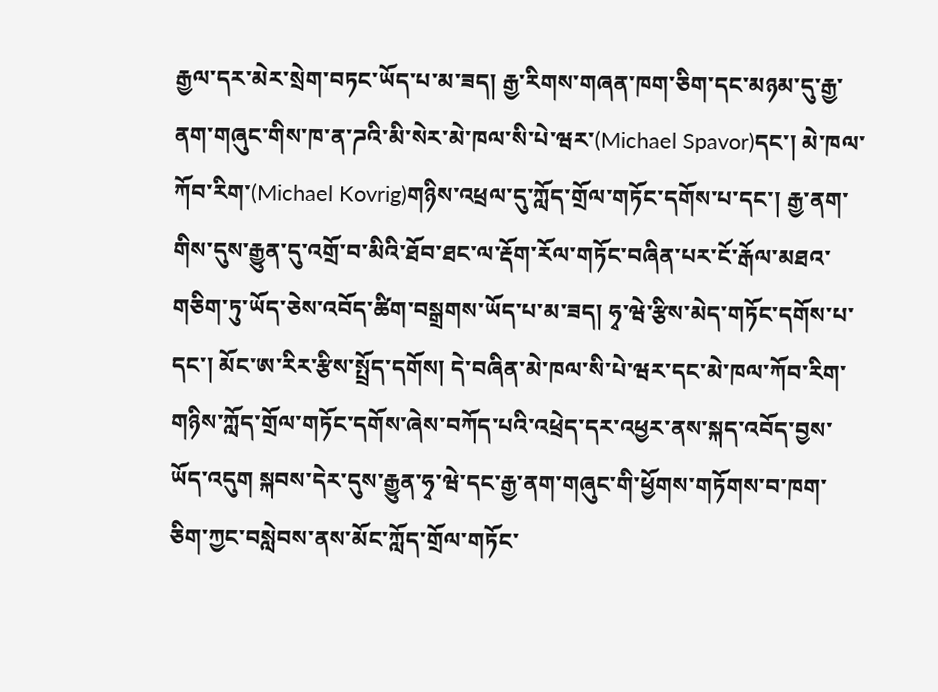རྒྱལ་དར་མེར་སྲེག་བཏང་ཡོད་པ་མ་ཟད། རྒྱ་རིགས་གཞན་ཁག་ཅིག་དང་མཉམ་དུ་རྒྱ་ནག་གཞུང་གིས་ཁ་ན་ཌའི་མི་སེར་མེ་ཁལ་སི་པེ་ཝར་(Michael Spavor)དང་། མེ་ཁལ་ཀོབ་རིག་(Michael Kovrig)གཉིས་འཕྲལ་དུ་ཀློད་གྲོལ་གཏོང་དགོས་པ་དང་། རྒྱ་ནག་གིས་དུས་རྒྱུན་དུ་འགྲོ་བ་མིའི་ཐོབ་ཐང་ལ་རྡོག་རོལ་གཏོང་བཞིན་པར་ངོ་རྒོལ་མཐའ་གཅིག་ཏུ་ཡོད་ཅེས་འབོད་ཚིག་བསྒྲགས་ཡོད་པ་མ་ཟད། ཧྭ་ཝེ་རྩིས་མེད་གཏོང་དགོས་པ་དང་། མོང་ཨ་རིར་རྩིས་སྤྲོད་དགོས། དེ་བཞིན་མེ་ཁལ་སི་པེ་ཝར་དང་མེ་ཁལ་ཀོབ་རིག་གཉིས་ཀློད་གྲོལ་གཏོང་དགོས་ཞེས་བཀོད་པའི་འཕྲེད་དར་འཕྱར་ནས་སྐད་འབོད་བྱས་ཡོད་འདུག སྐབས་དེར་དུས་རྒྱུན་ཧྭ་ཝེ་དང་རྒྱ་ནག་གཞུང་གི་ཕྱོགས་གཏོགས་བ་ཁག་ཅིག་ཀྱང་བསླེབས་ནས་མོང་ཀློད་གྲོལ་གཏོང་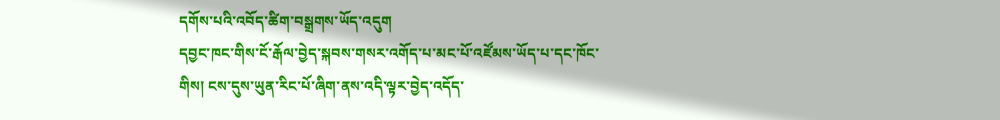དགོས་པའི་འབོད་ཚིག་བསྒྲགས་ཡོད་འདུག
དབྱང་ཁང་གིས་ངོ་རྒོལ་བྱེད་སྐབས་གསར་འགོད་པ་མང་པོ་འཛོམས་ཡོད་པ་དང་ཁོང་གིས། ངས་དུས་ཡུན་རིང་པོ་ཞིག་ནས་འདི་ལྟར་བྱེད་འདོད་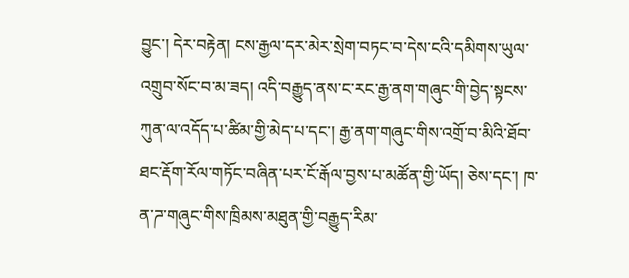བྱུང་། དེར་བརྟེན། ངས་རྒྱལ་དར་མེར་སྲེག་བཏང་བ་དེས་ངའི་དམིགས་ཡུལ་འགྲུབ་སོང་བ་མ་ཟད། འདི་བརྒྱུད་ནས་ང་རང་རྒྱ་ནག་གཞུང་གི་བྱེད་སྟངས་ཀུན་ལ་འདོད་པ་ཚིམ་གྱི་མེད་པ་དང་། རྒྱ་ནག་གཞུང་གིས་འགྲོ་བ་མིའི་ཐོབ་ཐང་རྡོག་རོལ་གཏོང་བཞིན་པར་ངོ་རྒོལ་བྱས་པ་མཚོན་གྱི་ཡོད། ཅེས་དང་། ཁ་ན་ཌ་གཞུང་གིས་ཁྲིམས་མཐུན་གྱི་བརྒྱུད་རིམ་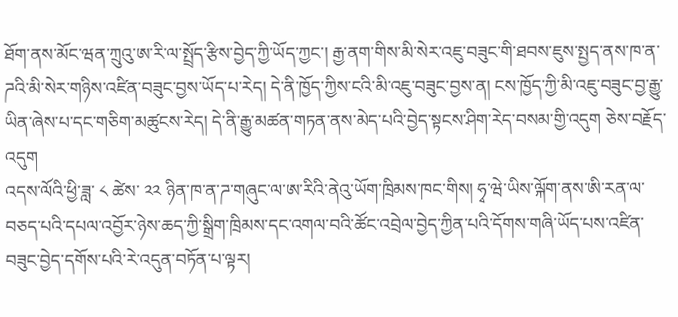ཐོག་ནས་མོང་ཝན་ཀྲུའུ་ཨ་རི་ལ་སྤྲོད་རྩིས་བྱེད་ཀྱི་ཡོད་ཀྱང་། རྒྱ་ནག་གིས་མི་སེར་འཇུ་བཟུང་གི་ཐབས་ཇུས་སྤྱད་ནས་ཁ་ན་ཌའི་མི་སེར་གཉིས་འཛིན་བཟུང་བྱས་ཡོད་པ་རེད། དེ་ནི་ཁྱོད་ཀྱིས་ངའི་མི་འཇུ་བཟུང་བྱས་ན། ངས་ཁྱོད་ཀྱི་མི་འཇུ་བཟུང་བྱ་རྒྱུ་ཡིན་ཞེས་པ་དང་གཅིག་མཚུངས་རེད། དེ་ནི་རྒྱུ་མཚན་གཏན་ནས་མེད་པའི་བྱེད་སྟངས་ཤིག་རེད་བསམ་གྱི་འདུག ཅེས་བརྗོད་འདུག
འདས་ལོའི་ཕྱི་ཟླ་ ༨ ཚེས་ ༢༢ ཉིན་ཁ་ན་ཌ་གཞུང་ལ་ཨ་རིའི་ནེའུ་ཡོག་ཁྲིམས་ཁང་གིས། ཧྭ་ཝེ་ཡིས་ལྐོག་ནས་ཨི་རན་ལ་བཅད་པའི་དཔལ་འབྱོར་ཉེས་ཆད་ཀྱི་སྒྲིག་ཁྲིམས་དང་འགལ་བའི་ཚོང་འབྲེལ་བྱེད་ཀྱིན་པའི་དོགས་གཞི་ཡོད་པས་འཛིན་བཟུང་བྱེད་དགོས་པའི་རེ་འདུན་བཏོན་པ་ལྟར།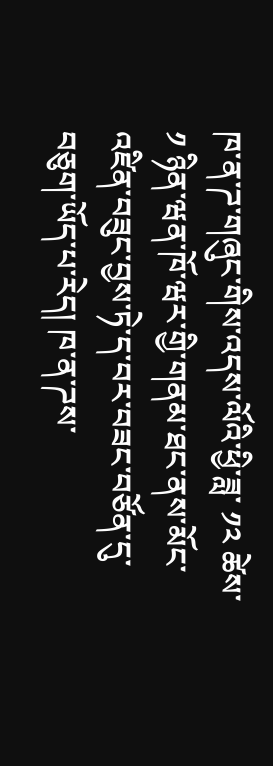ཁ་ན་ཌ་གཞུང་གིས་འདས་ལོའི་ཕྱི་ཟླ་ ༡༢ ཚེས་ ༡ ཉིན་ཝན་ཁོ་ཝར་གྱི་གནམ་ཐང་ནས་མོང་འཛིན་བཟུང་བྱས་ཏེ་ད་བར་བཟང་བཙོན་དུ་བཅུག་ཡོད་པ་རེད། ཁ་ན་ཌས་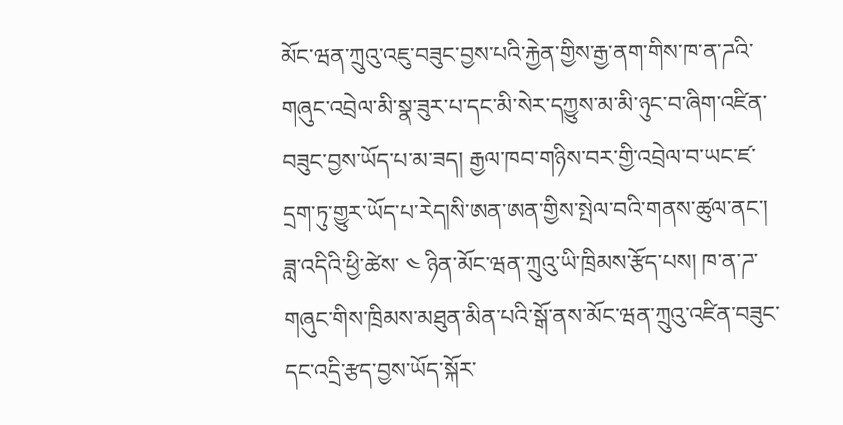མོང་ཝན་ཀྲུའུ་འཇུ་བཟུང་བྱས་པའི་རྐྱེན་གྱིས་རྒྱ་ནག་གིས་ཁ་ན་ཌའི་གཞུང་འབྲེལ་མི་སྣ་ཟུར་པ་དང་མི་སེར་དཀྱུས་མ་མི་ཉུང་བ་ཞིག་འཛིན་བཟུང་བྱས་ཡོད་པ་མ་ཟད། རྒྱལ་ཁབ་གཉིས་བར་གྱི་འབྲེལ་བ་ཡང་ཛ་དྲག་ཏུ་གྱུར་ཡོད་པ་རེད།སི་ཨན་ཨན་གྱིས་སྤེལ་བའི་གནས་ཚུལ་ནང་། ཟླ་འདིའི་ཕྱི་ཚེས་ ༤ ཉིན་མོང་ཝན་ཀྲུའུ་ཡི་ཁྲིམས་རྩོད་པས། ཁ་ན་ཌ་གཞུང་གིས་ཁྲིམས་མཐུན་མིན་པའི་སྒོ་ནས་མོང་ཝན་ཀྲུའུ་འཛིན་བཟུང་དང་འདྲི་རྩད་བྱས་ཡོད་སྐོར་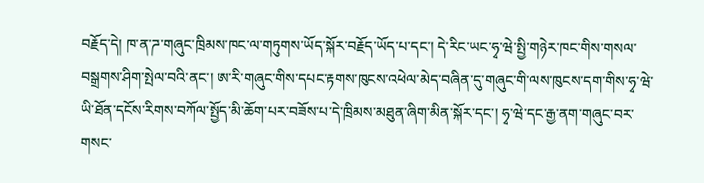བརྗོད་དེ། ཁ་ན་ཌ་གཞུང་ཁྲིམས་ཁང་ལ་གཏུགས་ཡོད་སྐོར་བརྗོད་ཡོད་པ་དང་། དེ་རིང་ཡང་ཧྭ་ཝེ་སྤྱི་གཉེར་ཁང་གིས་གསལ་བསྒྲགས་ཤིག་སྤེལ་བའི་ནང་། ཨ་རི་གཞུང་གིས་དཔང་རྟགས་ཁུངས་འཕེལ་མེད་བཞིན་དུ་གཞུང་གི་ལས་ཁུངས་དག་གིས་ཧྭ་ཝེ་ཡི་ཐོན་དངོས་རིགས་བཀོལ་སྤྱོད་མི་ཆོག་པར་བཟོས་པ་དེ་ཁྲིམས་མཐུན་ཞིག་མིན་སྐོར་དང་། ཧྭ་ཝེ་དང་རྒྱ་ནག་གཞུང་བར་གསང་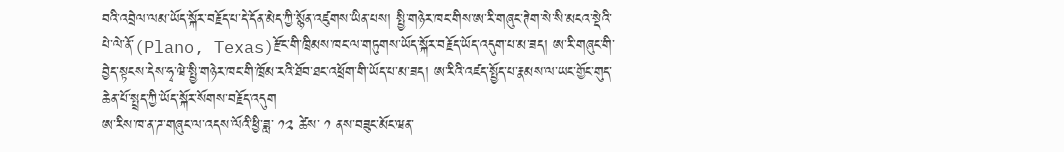བའི་འབྲེལ་ལམ་ཡོད་སྐོར་བརྗོད་པ་དེ་དོན་མེད་ཀྱི་སྙོན་འཛུགས་ཡིན་པས། སྤྱི་གཉེར་ཁང་གིས་ཨ་རི་གཞུང་ཊེག་སེ་སི་མངའ་སྡེའི་པེ་ལེ་ནོ་(Plano, Texas)རྫོང་གི་ཁྲིམས་ཁང་ལ་གཏུགས་ཡོད་སྐོར་བརྗོད་ཡོད་འདུག་པ་མ་ཟད། ཨ་རི་གཞུང་གི་བྱེད་སྟངས་དེས་ཧྭ་ཝེ་སྤྱི་གཉེར་ཁང་གི་ཁྲོམ་རའི་ཐོབ་ཐང་འཕྲོག་གི་ཡོད་པ་མ་ཟད། ཨ་རིའི་འཛད་སྤྱོད་པ་རྣམས་ལ་ཡང་གྱོང་གུད་ཆེན་པོ་སྤྲད་ཀྱི་ཡོད་སྐོར་སོགས་བརྗོད་འདུག
ཨ་རིས་ཁ་ན་ཌ་གཞུང་ལ་འདས་ལོའི་ཕྱི་ཟླ་ ༡༢ ཚེས་ ༡ ནས་བཟུང་མོང་ཝན་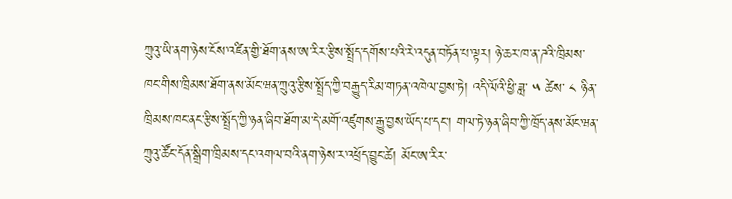ཀྲུའུ་ཡི་ནག་ཉེས་ངོས་འཛིན་གྱི་ཐོག་ནས་ཨ་རིར་རྩིས་སྤྲོད་དགོས་པའི་རེ་འདུན་བཏོན་པ་ལྟར། ཉེ་ཆར་ཁ་ན་ཌའི་ཁྲིམས་ཁང་གིས་ཁྲིམས་ཐོག་ནས་མོང་ཝན་ཀྲུའུ་རྩིས་སྤྲོད་ཀྱི་བརྒྱུད་རིམ་གཏན་འཁེལ་བྱས་ཏེ། འདི་ལོའི་ཕྱི་ཟླ་ ༥ ཚེས་ ༨ ཉིན་ཁྲིམས་ཁང་ནང་རྩིས་སྤྲོད་ཀྱི་ཉན་ཞིབ་ཐོག་མ་དེ་མགོ་འཛུགས་རྒྱུ་བྱས་ཡོད་པ་དང་། གལ་ཏེ་ཉན་ཞིབ་ཀྱི་ཁྲོད་ནས་མོང་ཝན་ཀྲུའུ་ཚོང་དོན་སྒྲིག་ཁྲིམས་དང་འགལ་བའི་ནག་ཉེས་ར་འཕྲོད་བྱུང་ཚེ། མོང་ཨ་རིར་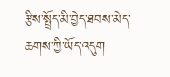རྩིས་སྤྲོད་མི་བྱེད་ཐབས་མེད་ཆགས་ཀྱི་ཡོད་འདུག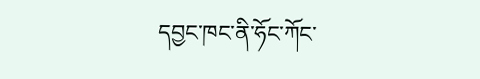དབྱང་ཁང་ནི་ཧོང་ཀོང་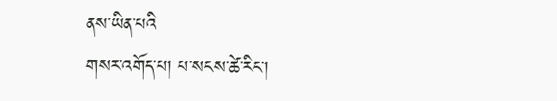ནས་ཡིན་པའི
གསར་འགོད་པ། པ་སངས་ཚེ་རིང་།